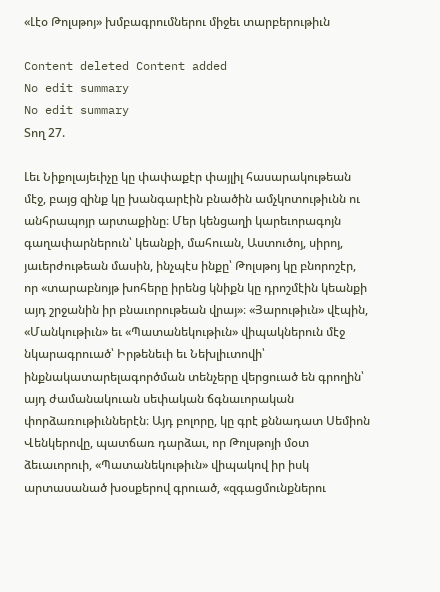«Լէօ Թոլսթոյ» խմբագրումներու միջեւ տարբերութիւն

Content deleted Content added
No edit summary
No edit summary
Տող 27.

Լեւ Նիքոլայեւիչը կը փափաքէր փայլիլ հասարակութեան մէջ, բայց զինք կը խանգարէին բնածին ամչկոտութիւնն ու անհրապոյր արտաքինը։ Մեր կենցաղի կարեւորագոյն գաղափարներուն՝ կեանքի, մահուան, Աստուծոյ, սիրոյ, յաւերժութեան մասին, ինչպէս ինքը՝ Թոլսթոյ կը բնորոշէր, որ «տարաբնոյթ խոհերը իրենց կնիքն կը դրոշմէին կեանքի այդ շրջանին իր բնաւորութեան վրայ»։ «Յարութիւն» վէպին, «Մանկութիւն» եւ «Պատանեկութիւն» վիպակներուն մէջ նկարագրուած՝ Իրթենեւի եւ Նեխլիւտովի՝ ինքնակատարելագործման տենչերը վերցուած են գրողին՝ այդ ժամանակուան սեփական ճգնաւորական փորձառութիւններէն։ Այդ բոլորը, կը գրէ քննադատ Սեմիոն Վենկերովը, պատճառ դարձաւ, որ Թոլսթոյի մօտ ձեւաւորուի, «Պատանեկութիւն» վիպակով իր իսկ արտասանած խօսքերով գրուած, «զգացմունքներու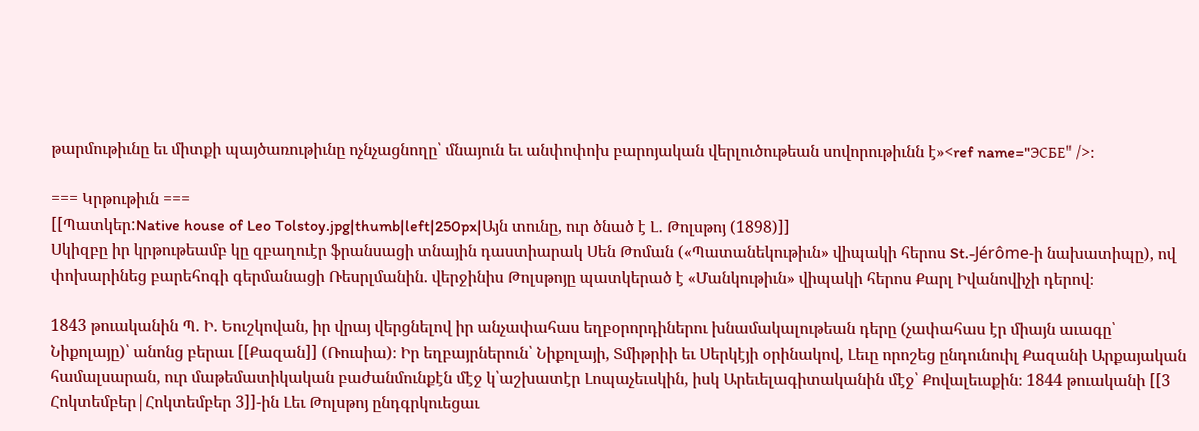թարմութիւնը եւ միտքի պայծառութիւնը ոչնչացնողը՝ մնայուն եւ անփոփոխ բարոյական վերլուծութեան սովորութիւնն է»<ref name="ЭСБЕ" />։

=== Կրթութիւն ===
[[Պատկեր:Native house of Leo Tolstoy.jpg|thumb|left|250px|Այն տունը, ուր ծնած է Լ․ Թոլսթոյ (1898)]]
Սկիզբը իր կրթութեամբ կը զբաղուէր ֆրանսացի տնային դաստիարակ Սեն Թոման («Պատանեկութիւն» վիպակի հերոս St.-Jérôme-ի նախատիպը), ով փոխարինեց բարեհոգի գերմանացի Ռեսրլմանին. վերջինիս Թոլսթոյը պատկերած է «Մանկութիւն» վիպակի հերոս Քարլ Իվանովիչի դերով։

1843 թուականին Պ. Ի. Եուշկովան, իր վրայ վերցնելով իր անչափահաս եղբօրորդիներու խնամակալութեան դերը (չափահաս էր միայն աւագը՝ Նիքոլայը)՝ անոնց բերաւ [[Քազան]] (Ռուսիա)։ Իր եղբայրներուն՝ Նիքոլայի, Տմիթրիի եւ Սերկէյի օրինակով, Լեւը որոշեց ընդունուիլ Քազանի Արքայական համալսարան, ուր մաթեմատիկական բաժանմունքէն մէջ կ՝աշխատէր Լոպաչեւսկին, իսկ Արեւելագիտականին մէջ՝ Քովալեւսքին։ 1844 թուականի [[3 Հոկտեմբեր|Հոկտեմբեր 3]]-ին Լեւ Թոլսթոյ ընդգրկուեցաւ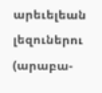արեւելեան լեզուներու (արաբա-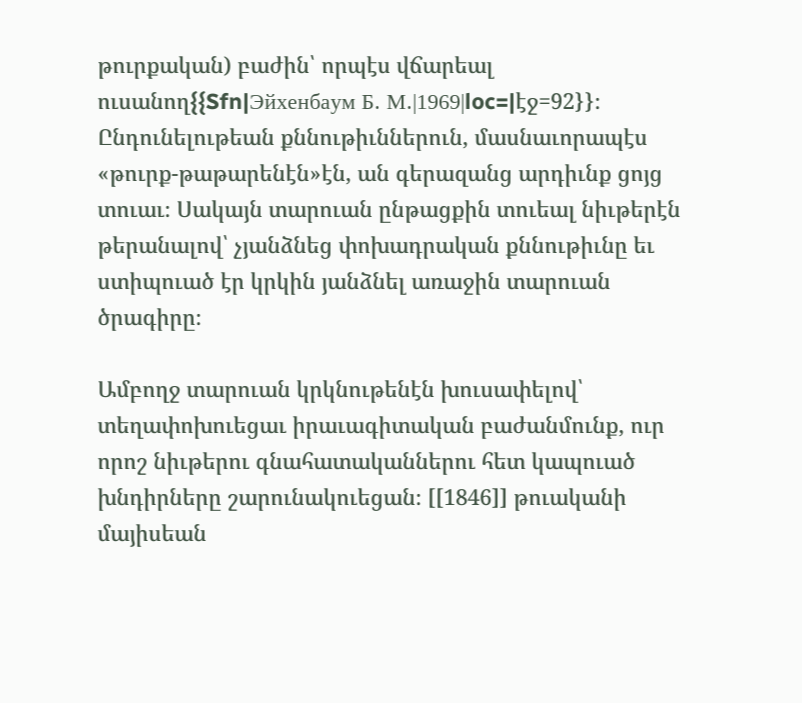թուրքական) բաժին՝ որպէս վճարեալ ուսանող{{Sfn|Эйхенбаум Б. М.|1969|loc=|էջ=92}}։ Ընդունելութեան քննութիւններուն, մասնաւորապէս «թուրք-թաթարենէն»էն, ան գերազանց արդիւնք ցոյց տուաւ։ Սակայն տարուան ընթացքին տուեալ նիւթերէն թերանալով՝ չյանձնեց փոխադրական քննութիւնը եւ ստիպուած էր կրկին յանձնել առաջին տարուան ծրագիրը։

Ամբողջ տարուան կրկնութենէն խուսափելով՝ տեղափոխուեցաւ իրաւագիտական բաժանմունք, ուր որոշ նիւթերու գնահատականներու հետ կապուած խնդիրները շարունակուեցան։ [[1846]] թուականի մայիսեան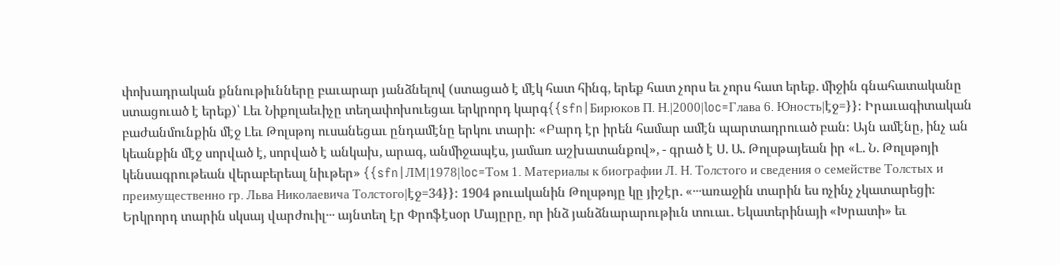փոխադրական քննութիւնները բաւարար յանձնելով (ստացած է մէկ հատ հինգ, երեք հատ չորս եւ չորս հատ երեք. միջին գնահատականը ստացուած է երեք)՝ Լեւ Նիքոլաեւիչը տեղափոխուեցաւ երկրորդ կարգ{{sfn|Бирюков П. Н.|2000|loc=Глава 6. Юность|էջ=}}։ Իրաւագիտական բաժանմունքին մէջ Լեւ Թոլսթոյ ուսանեցաւ ընդամէնը երկու տարի։ «Բարդ էր իրեն համար ամէն պարտադրուած բան։ Այն ամէնը, ինչ ան կեանքին մէջ սորված է, սորված է անկախ, արագ, անմիջապէս, յամառ աշխատանքով», - գրած է Ս. Ա. Թոլսթայեան իր «Լ. Ն. Թոլսթոյի կենսագրութեան վերաբերեալ նիւթեր» {{sfn|ЛМ|1978|loc=Том 1. Материалы к биографии Л. Н. Толстого и сведения о семействе Толстых и преимущественно гр. Льва Николаевича Толстого|էջ=34}}։ 1904 թուականին Թոլսթոյը կը յիշէր. «․․․առաջին տարին ես ոչինչ չկատարեցի։ Երկրորդ տարին սկսայ վարժուիլ․․․ այնտեղ էր Փրոֆէսօր Մայըրը, որ ինձ յանձնարարութիւն տուաւ. Եկատերինայի «Խրատի» եւ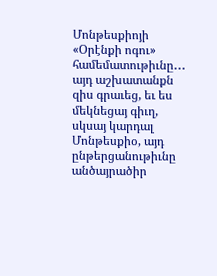Մոնթեսքիոյի «Օրէնքի ոգու» համեմատութիւնը․․․ այդ աշխատանքն զիս գրաւեց, եւ ես մեկնեցայ գիւղ, սկսայ կարդալ Մոնթեսքիօ, այդ ընթերցանութիւնը անծայրածիր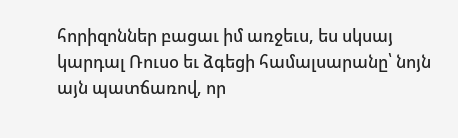հորիզոններ բացաւ իմ առջեւս, ես սկսայ կարդալ Ռուսօ եւ ձգեցի համալսարանը՝ նոյն այն պատճառով, որ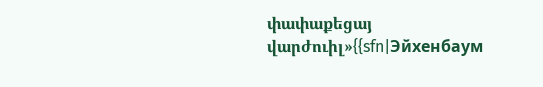փափաքեցայ վարժուիլ»{{sfn|Эйхенбаум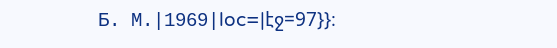Б. М.|1969|loc=|էջ=97}}։